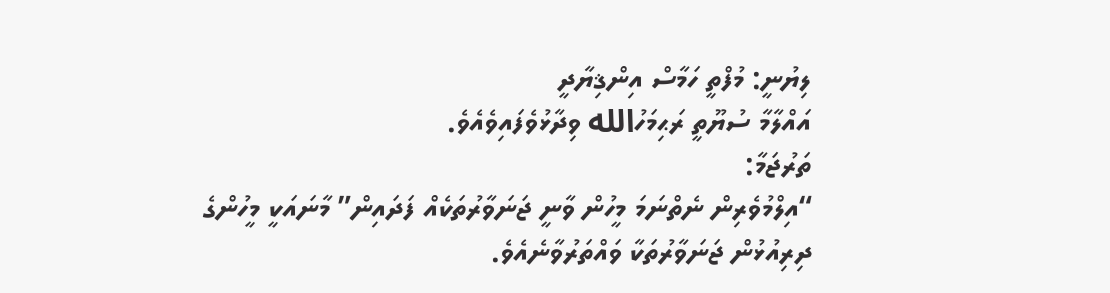ލިޔުނީ: މުފްތީ ހަމާސް އިންޤިޔާދީ
އައްލާމާ ސުޔޫތީ ރަޙިމަހުالله ވިދާޅުވެފައިވެއެވެ.
ތަރުޖަމާ:
“އިލްމުވެރިން ނެތްނަމަ މީހުން ވާނީ ޖަނަވާރުތަކެއް ފަދައިން” މާނައަކީ މީހުންގެ ދިރިއުޅުން ޖަނަވާރުތަކާ ވައްތަރުވާނެއެވެ.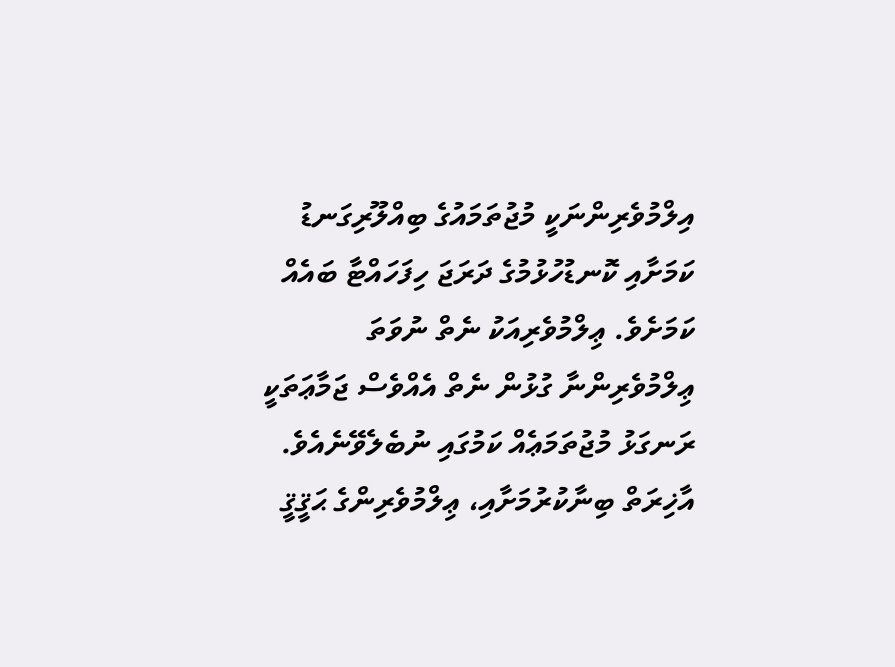އިލްމުވެރިންނަކީ މުޖުތަމައުގެ ބިއްލޫރިގަނޑު ކަމަށާއި ކޮނޑުހުޅުމުގެ ދަރަޖަ ހިފަހައްޓާ ބައެއް ކަމަށެވެ. ޢިލްމުވެރިއަކު ނެތް ނުވަތަ ޢިލްމުވެރިންނާ ގުޅުން ނެތް އެއްވެސް ޖަމާޢަތަކީ ރަނގަޅު މުޖުތަމަޢެއް ކަމުގައި ނުބެލެވޭނެއެވެ.
އާޚިރަތް ބިނާކުރުމަށާއި، ޢިލްމުވެރިންގެ ޙަޤީޤީ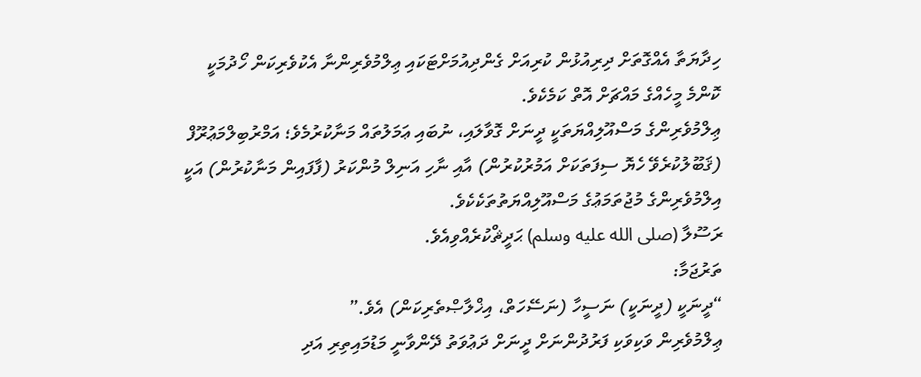ހިދާޔަތާ އެއްގޮތަށް ދިރިއުޅުން ކުރިއަށް ގެންދިއުމަށްޓަކައި ޢިލްމުވެރިންނާ އެކުވެރިކަން ހޯދުމަކީ ކޮންމެ މީހެއްގެ މައްޗަށް އޮތް ކަމެކެވެ.
ޢިލްމުވެރިންގެ މަސްއޫލިއްޔަތަކީ ދީނަށް ގޮވާލައި، ނުބައި ޢަމަލުތައް މަނާކުރުމެވެ؛ އަމްރުބިލްމަޢުރޫފް (ޤަބޫލުކުރެވޭ ހެޔޮ ސިފަތަކަށް އަމުރުކުރުން) އާއި ނާހި އަނިލް މުންކަރު (ފާފައިން މަނާކުރުން) އަކީ އިލްމުވެރިންގެ މުޖުތަމަޢުގެ މަސްއޫލިއްޔަތުތަކެކެވެ.
ރަސޫލާ (صلى الله عليه وسلم) ޙަދީޘްކުރެއްވިއެވެ.
ތަރުޖަމާ:
“ދީނަކީ (ދީނަކީ) ނަސީހާ (ނަސޭހަތް، އިޚްލާޞްތެރިކަން) އެވެ.”
ޢިލްމުވެރިން ވަކިވަކި ފަރުދުންނަށް ދީނަށް ދަޢުވަތު ދޭންވާނީ މަޑުމައިތިރި އަދި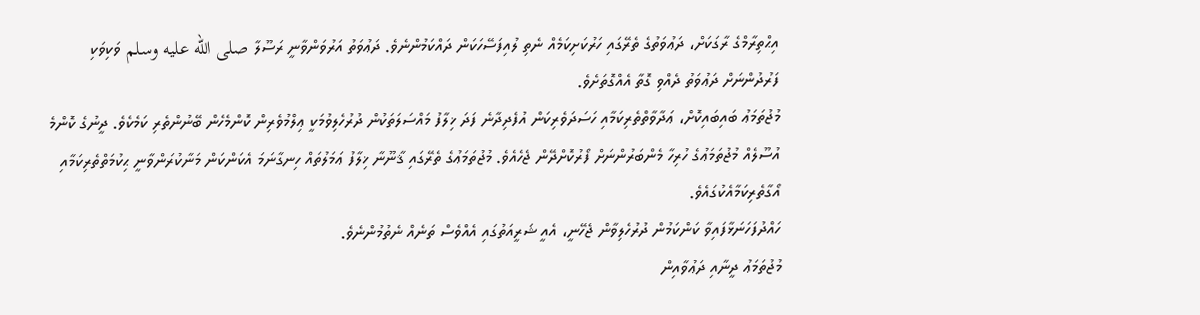އިޙްތިރާމްގެ ރާގަކަށް، ދަޢުވަތުގެ ތެރޭގައި ހަރުކަށިކަމެއް ނެތި ލުއިފަސޭހަކަން ދައްކަމުންނެވެ. ދަޢުވަތު އަރުވަންވާނީ ރަސޫލާ صلى الله عليه وسلم ވަކިވަކި ފަރުދުންނަށް ދަޢުވަތު ދެއްވި ގޮތާ އެއްގޮތަށެވެ.
މުޖުތަމަޢު ބައިބައިކޮށް، ޢަދާވާތްތެރިކަމާއި ހަސަދަވެރިކަން އުފެދިދާނެ ފަދަ ޚިލާފު މައްސަލަތަކުން ދުރުހެލިވުމަކީ ޢިލްމުވެރިން ކޮންމެހެން ބޭނުންތެރި ކަމެކެވެ. ދީނުގެ ކޮންމެ އުސޫލެއް މުޖުތަމަޢުގެ ހުރިހާ މެންބަރުންނަށް ފޯރުކޮށްދޭން ޖެހެއެވެ. މުޖުތަމަޢުގެ ތެރޭގައި ޤާނޫނާ ޚިލާފު ޢަމަލުތައް ހިނގާނަމަ އެކަންކަން މަނާކުރަންވާނީ ޙިކުމަތްތެރިކަމާއި އޯގާތެރިކަމާއެކުގައެވެ.
ހައްދުފަހަނަޅާފައިވާ ކަންކަމުން ދުރުހެލިވާން ޖެހޭނީ، އެއީ ޝަރީއަތުގައި އެއްވެސް ތަނެއް ނެތުމުންނެވެ.
މުޖުތަމަޢު ދީނާއި ދަޢުވާއިން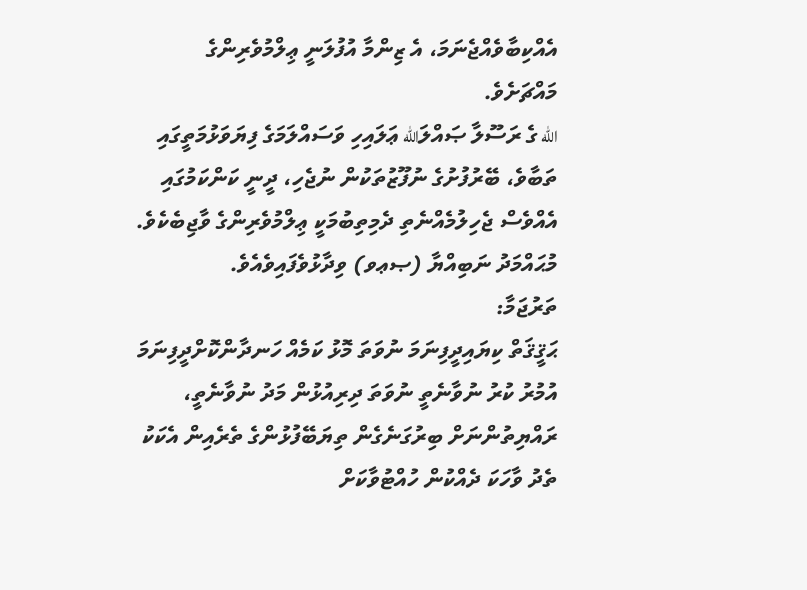އެއްކިބާވެއްޖެނަމަ، އެ ޒިންމާ އުފުލަނީ ޢިލްމުވެރިންގެ މައްޗަށެވެ.
الله ގެ ރަސޫލާ ޞައްލަالله ޢަލައިހި ވަސައްލަމަގެ ފިޔަވަޅުމަތީގައި ތަބާވެ، ބޭރުފުށުގެ ނުފޫޒުތަކުން ނުޖެހި، ދީނީ ކަންކަމުގައި އެއްވެސް ޖެހިލުމެއްނެތި ދެމިތިބުމަކީ ޢިލްމުވެރިންގެ ވާޖިބެކެވެ.
މުޙައްމަދު ނަބިއްޔާ (ޞޢވ) ވިދާޅުވެފައިވެއެވެ.
ތަރުޖަމާ:
ޙަޤީޤަތް ކިޔައިދީފިނަމަ ނުވަތަ މޮޅު ކަމެއް ހަނދާންކޮށްދީފިނަމަ އުމުރު ކުރު ނުވާނެތީ ނުވަތަ ދިރިއުޅުން މަދު ނުވާނެތީ، ރައްޔިތުންނަށް ބިރުގަނެގެން ތިޔަބޭފުޅުންގެ ތެރެއިން އެކަކު ތެދު ވާހަކަ ދެއްކުން ހުއްޓުވާކަށް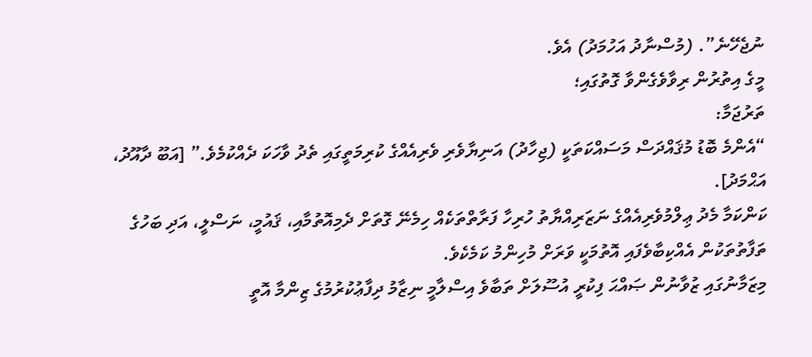ނުޖެހޭނެ”. (މުސްނާދު އަހުމަދު) އެވެ.
މީގެ އިތުރުން ރިވާވެގެންވާ ގޮތުގައި؛
ތަރުޖަމާ:
“އެންމެ ބޮޑު މުޤައްދަސް މަސައްކަތަކީ (ޖިހާދު) އަނިޔާވެރި ވެރިއެއްގެ ކުރިމަތީގައި ތެދު ވާހަކަ ދެއްކުމެވެ.” [އަބޫ ދާއޫދު، އަޙްމަދު].
ކަންކަމާ މެދު ޢިލްމުވެރިއެއްގެ ނަޒަރިއްޔާތު ހުރިހާ ފަރާތްތަކެއް ހިމެނޭ ގޮތަށް ދެމިއޮތުމާއި، ޤައުމީ، ނަސްލީ، އަދި ބަހުގެ ތަފާތުތަކުން އެއްކިބާވެފައި އޮތުމަކީ ވަރަށް މުހިންމު ކަމެކެވެ.
މިޒަމާނުގައި ޒުވާނުން ޞައްޙަ ފިކުރީ އުސޫލަށް ތަބާވެ އިސްލާމީ ނިޒާމު ދިފާޢުކުރުމުގެ ޒިންމާ އޮތީ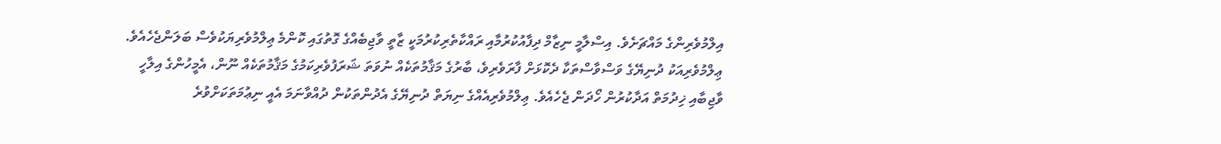އިލްމުވެރިންގެ މައްޗަށެވެ. އިސްލާމީ ނިޒާމް ދިފާއުކުރުމާއި ރައްކާތެރިކުރުމަކީ ޒާތީ ވާޖިބެއްގެ ގޮތުގައި ކޮންމެ ޢިލްމުވެރިޔަކުވެސް ބަލަންޖެހެއެވެ.
ޢިލްމުވެރިއަކު ދުނިޔޭގެ ވަސްވާސްތަކާ ދެކޮޅަށް ފާރަވެރިވެ، ބާރުގެ މަޤާމުތަކެއް ނުވަތަ ޝަރަފުވެރިކަމުގެ މަޤާމުތަކެއް ނޫން، އެމީހުންގެ އިލާހީ ވާޖިބާއި ޚިދުމަތް އަދާކުރުން ހޯދަން ޖެހެއެވެ. ޢިލްމުވެރިއެއްގެ ނިޔަތް ދުނިޔޭގެ އެދުންތަކުން ދުއްވާނަމަ އެއީ ނިޢުމަތަކަށްވުރެ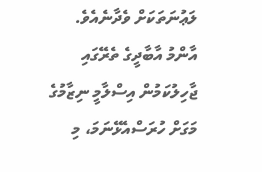ލަޢުނަތަކަށް ވެދާނެއެވެ.
އާންމު އާބާދީގެ ތެރޭގައި ޖާހިލުކަމުން އިސްލާމީ ނިޒާމުގެ މަގަށް ހުރަސްއެޅޭނަމަ، މި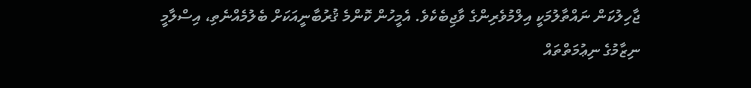ޖާހިލުކަން ނައްތާލުމަކީ އިލްމުވެރިންގެ ވާޖިބެކެވެ. އެމީހުން ކޮންމެ ޤުރުބާނީއަކަށް ބެލުމެއްނެތި، އިސްލާމީ ނިޒާމުގެ ނިޢުމަތްތައް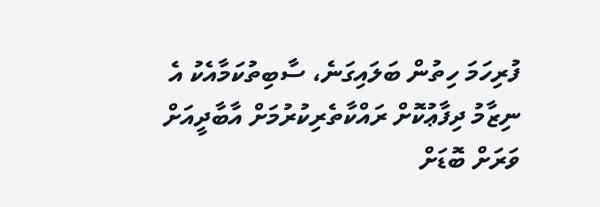ފުރިހަމަ ހިތުން ބަލައިގަނެ، ސާބިތުކަމާއެކު އެ ނިޒާމު ދިފާޢުކޮށް ރައްކާތެރިކުރުމަށް އާބާދީއަށް ވަރަށް ބޮޑަށް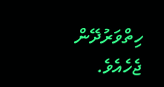ހިތްވަރުދޭން ޖެހެއެވެ.